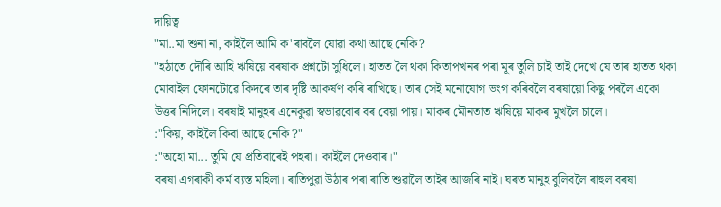দায়িত্ব
"মা..মা শুনা না, কাইলৈ আমি ক'ৰাবলৈ যোৱা কথা আছে নেকি?
"হঠাতে দৌৰি আহি ঋষিয়ে বৰষাক প্ৰশ্নটো সুধিলে। হাতত লৈ থকা কিতাপখনৰ পৰা মূৰ তুলি চাই তাই দেখে যে তাৰ হাতত থকা মোবাইল ফোনটোৱে কিদৰে তাৰ দৃষ্টি আকৰ্ষণ কৰি ৰাখিছে। তাৰ সেই মনোযোগ ভংগ কৰিবলৈ বৰষায়ো কিছু পৰলৈ একো উত্তৰ নিদিলে। বৰষাই মানুহৰ এনেকুৱা স্বভাৱবোৰ বৰ বেয়া পায়। মাকৰ মৌনতাত ঋষিয়ে মাকৰ মুখলৈ চালে।
:"কিয়, কাইলৈ কিবা আছে নেকি ?"
:"অহো মা... তুমি যে প্ৰতিবাৰেই পহৰা। কাইলৈ দেওবাৰ।"
বৰষা এগৰাকী কৰ্ম ব্যস্ত মহিলা। ৰাতিপুৱা উঠাৰ পৰা ৰাতি শুৱালৈ তাইৰ আজৰি নাই। ঘৰত মানুহ বুলিবলৈ ৰাহুল বৰষা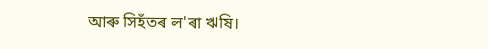আৰু সিহঁতৰ ল'ৰা ঋষি।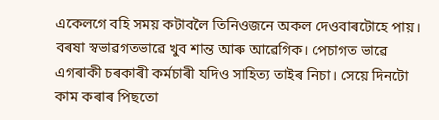একেলগে বহি সময় কটাবলৈ তিনিওজনে অকল দেওবাৰটোহে পায়। বৰষা স্বভাৱগতভাৱে খুব শান্ত আৰু আৱেগিক। পেচাগত ভাৱে এগৰাকী চৰকাৰী কৰ্মচাৰী যদিও সাহিত্য তাইৰ নিচা। সেয়ে দিনটো কাম কৰাৰ পিছতো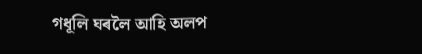গধূলি ঘৰলৈ আহি অলপ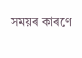সময়ৰ কাৰণে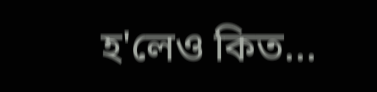হ'লেও কিত...